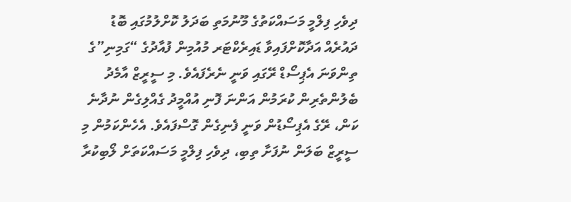ދިވެހި ފިލްމީ މަސައްކަތުގެ މޫނުމަތި ބަދަލު ކޮށްލުމުގައި ބޮޑު ދައުރެއް އަދާކޮށްފައިވާ ޑައިރެކްޓަރ މުއުމިން ފުއާދުގެ “ގަމިނި”ގެ ތިންވަނަ އެޕިސޯޑް ރޭގައި ވަނީ ނެރެފައެވެ. މި ސީރީޒް އާމެދު ބެލުންތެރިން ކުރަމުން އަންނަ ފޮނި އުއްމީދު ގެއްލިގެން ނުދާނެ ކަން، ރޭގެ އެޕިސޯޑުން ވަނީ ފެނިގެން ގޮސްފައެވެ. އެހެންކަމުން މި ސީރީޒް ބަލަން ނުފަށާ ތިބި، ދިވެހި ފިލްމީ މަސައްކަތަށް ލޯބިކުރާ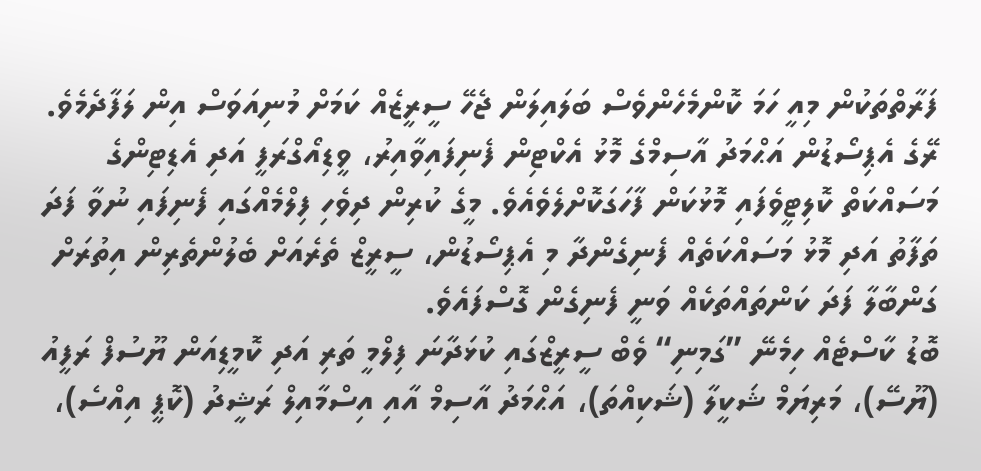ފަރާތްތަކުން މިއީ ހަމަ ކޮންމެހެންވެސް ބަލައިލަން ޖެހޭ ސީރީޒެއް ކަމަށް މުނިއަވަސް އިން ލަފާދެމެވެ.
ރޭގެ އެޕިސޯޑުން އަޙްމަދު އާސިމްގެ މޮޅު އެކްޓިން ފެނިފައިވާއިރު، ވީޑިއޯގްރަފީ އަދި އެޑިޓިންގެ މަސައްކަތް ކޮލިޓީވެފައި މޮޅުކަން ފާހަގަކޮށްލެވެއެވެ. މީގެ ކުރިން ދިވެހި ފިލްމެއްގައި ފެނިފައި ނުވާ ފަދަ ތަފާތު އަދި މޮޅު މަސައްކަތެއް ފެނިގެންދާ މި އެޕިސޯޑުން، ސީރީޒް ތެރެއަށް ބެލުންތެރިން އިތުރަށް ގަންބާލާ ފަދަ ކަންތައްތަކެއް ވަނީ ފެނިގެން ގޮސްފައެވެ.
ބޮޑު ކާސްޓެއް ހިމެނޭ ”ގަމިނި“ ވެބް ސީރީޒްގައި ކުޅަދާނަ ފިލްމީ ތަރި އަދި ކޮމީޑިއަން ޔޫސުފް ރަފީއު (ޔޫސޭ)، މަރިޔަމް ޝަކީލާ (ޝަކިއްތަ)، އަޙްމަދު އާސިމް އާއި އިސްމާއިލް ރަޝީދު (ކޮޕީ އިއްސެ)،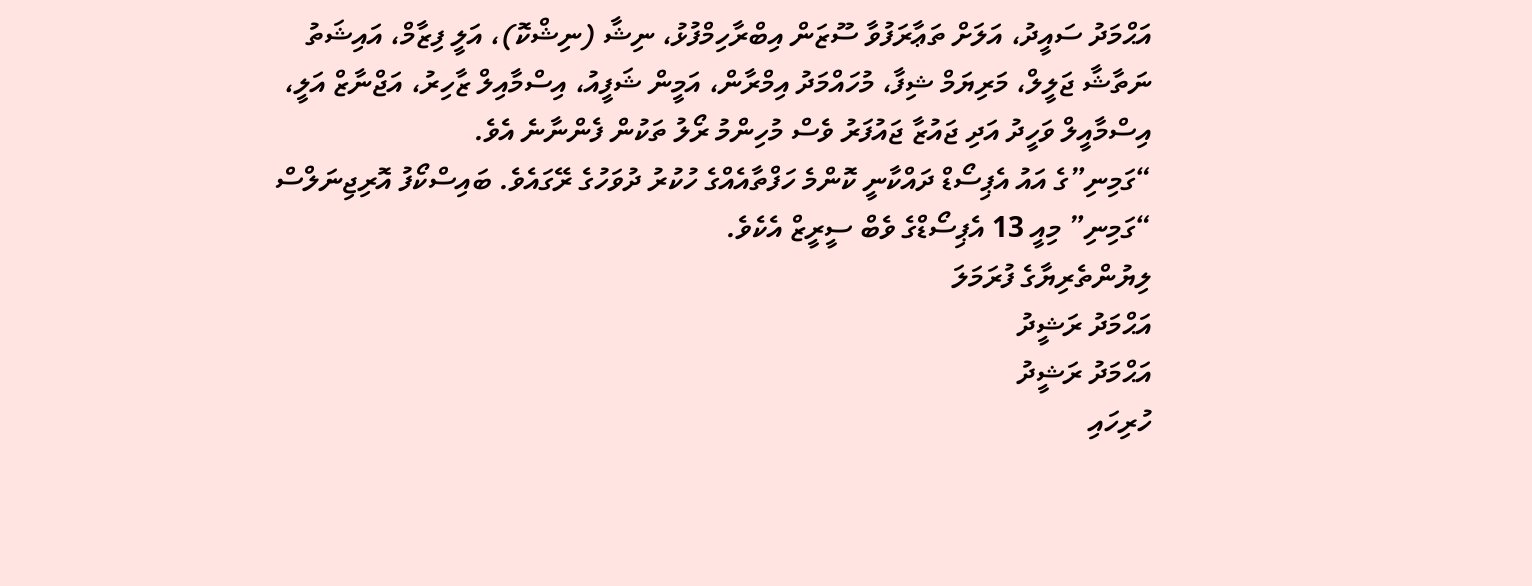އަޙްމަދު ސައީދު، އަލަށް ތަޢާރަފުވާ ސޫޒަން އިބްރާހިމްފުޅު، ނިޝާ (ނިޝްކޮ)، އަލީ ފިޒާމް، އައިޝަތު ނަތާޝާ ޖަލީލް، މަރިޔަމް ޝިފާ، މުހައްމަދު އިމްރާން، އަމީން ޝަފީއު، އިސްމާއިލް ޒާހިރު، އަޖްނާޒް އަލީ، އިސްމާއީލް ވަހީދު އަދި ޖައުޒާ ޖައުފަރު ވެސް މުހިންމު ރޯލު ތަކުން ފެންނާނެ އެވެ.
“ގަމިނި”ގެ އައު އެޕިސޯޑް ދައްކާނީ ކޮންމެ ހަފްތާއެއްގެ ހުކުރު ދުވަހުގެ ރޭގައެވެ. ބައިސްކޯފު އޮރިޖިނަލްސް “ގަމިނި” މިއީ 13 އެޕިސޯޑްގެ ވެބް ސީރީޒް އެކެވެ.
ލިޔުންތެރިޔާގެ ފުރަމަލަ
އަޙްމަދު ރަޝީދު
އަޙްމަދު ރަޝީދު
ހުރިހައި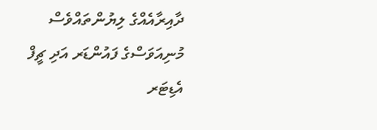ދާއިރާއެއްގެ ލިޔުންތައްވެސް މުނިއަވަސްގެ ފައުންޑަރ އަދި ޗީފް އެޑިޓަރ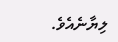ލިޔާނެއެވެ.